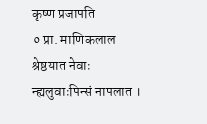कृष्ण प्रजापति
० प्रा. माणिकलाल श्रेष्ठयात नेवाः न्ह्यलुवाःपिन्सं नापलात ।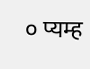० प्यम्ह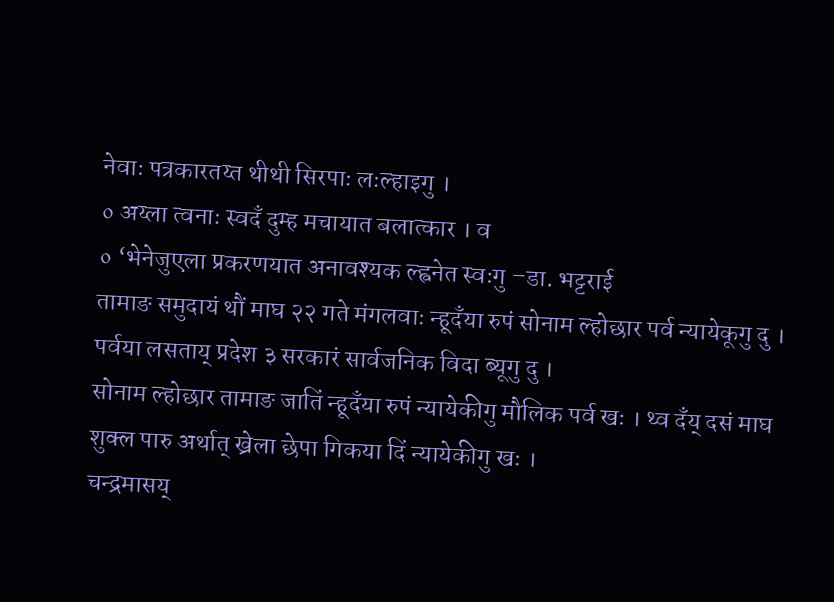नेवाः पत्रकारतय्त थीथी सिरपाः लःल्हाइगु ।
० अय्ला त्वनाः स्वदँ दुम्ह मचायात बलात्कार । व
० ‘भेनेजुएला प्रकरणयात अनावश्यक ल्ह्वनेत स्वःगु –डा. भट्टराई
तामाङ समुदायं थौं माघ २२ गते मंगलवाः न्हूदँया रुपं सोनाम ल्होछार पर्व न्यायेकूगु दु । पर्वया लसताय् प्रदेश ३ सरकारं सार्वजनिक विदा ब्यूगु दु ।
सोनाम ल्होछार तामाङ जातिं न्हूदँया रुपं न्यायेकीगु मौलिक पर्व खः । थ्व दँय् दसं माघ शुक्ल पारु अर्थात् ख्रेला छेपा गिकया दिं न्यायेकीगु खः ।
चन्द्रमासय्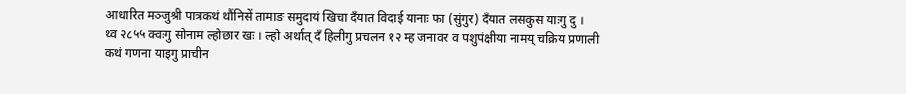आधारित मञ्जुश्री पात्रकथं थौंनिसें तामाङ समुदायं खिचा दँयात विदाई यानाः फा (सुंगुर) दँयात लसकुस याःगु दु ।
थ्व २८५५ क्वःगु सोनाम ल्होछार खः । ल्हो अर्थात् दँ हिलीगु प्रचलन १२ म्ह जनावर व पशुपंक्षीया नामय् चक्रिय प्रणाली कथं गणना याइगु प्राचीन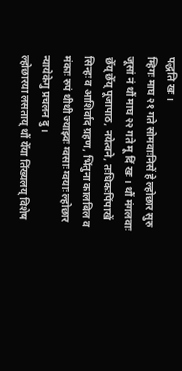पद्धति खः ।
म्हिगः माघ २१ गते सोमवाःनिसें हे ल्होछार सुरु जूसां नं थौं माघ २२ गते मू दिं खः । थौं मंगलवाः छेँय् छेँय् पूजापाठ, नयेत्वने, तःधिकःपिंपाखें सिन्हः व आशिर्वाद ग्रहण, भिंतुना कालबिल व मंकाः रुपं थीथी ज्याझ्वः ग्वसाः ग्वयाः ल्होछार न्यायेकेगु प्रचलन दु ।
ल्होछारया लसताय् थौं येँया तिंख्यलय् विशेष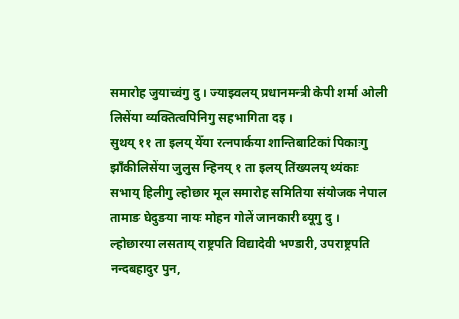समारोह जुयाच्वंगु दु । ज्याझ्वलय् प्रधानमन्त्री केपी शर्मा ओली लिसेंया व्यक्तित्वपिनिगु सहभागिता दइ ।
सुथय् ११ ता इलय् येँया रत्नपार्कया शान्तिबाटिकां पिकाःगु झाँकीलिसेंया जुलुस न्हिनय् १ ता इलय् तिंख्यलय् थ्यंकाः सभाय् हिलीगु ल्होछार मूल समारोह समितिया संयोजक नेपाल तामाङ घेदुङया नायः मोहन गोलें जानकारी ब्यूगु दु ।
ल्होछारया लसताय् राष्ट्रपति विद्यादेवी भण्डारी, उपराष्ट्रपति नन्दबहादुर पुन,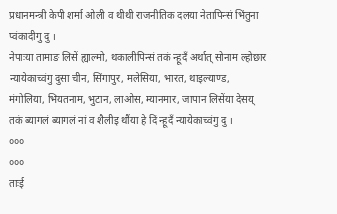प्रधानमन्त्री केपी शर्मा ओली व थीथी राजनीतिक दलया नेतापिन्सं भिंतुना प्वंकादीगु दु ।
नेपाःया तामाङ लिसें ह्याल्मो, थकालीपिन्सं तकं न्हूदँ अर्थात् सोनाम ल्होछार न्यायेकाच्वंगु दुसा चीन, सिंगापुर, मलेसिया, भारत, थाइल्याण्ड, मंगोलिया, भियतनाम, भुटान, लाओस, म्यानमार, जापान लिसेंया देसय् तकं ब्यागलं ब्यागलं नां व शैलीइ थौंया हे दिं न्हूदँ न्यायेकाच्वंगु दु ।
०००
०००
ताःई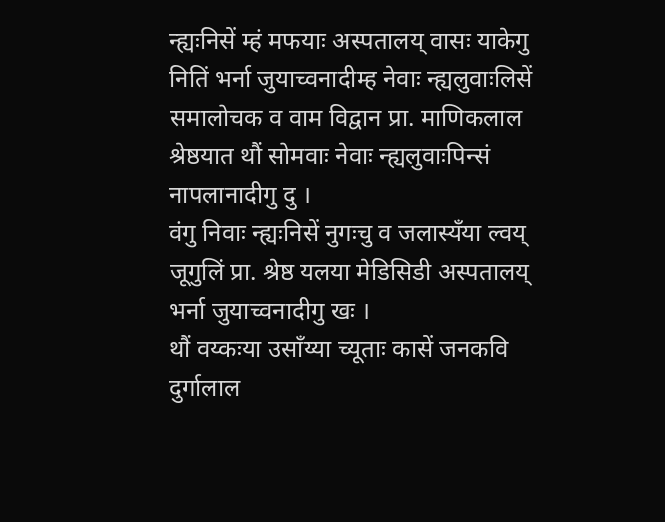न्ह्यःनिसें म्हं मफयाः अस्पतालय् वासः याकेगु नितिं भर्ना जुयाच्वनादीम्ह नेवाः न्ह्यलुवाःलिसें समालोचक व वाम विद्वान प्रा. माणिकलाल श्रेष्ठयात थौं सोमवाः नेवाः न्ह्यलुवाःपिन्सं नापलानादीगु दु ।
वंगु निवाः न्ह्यःनिसें नुगःचु व जलास्यँया ल्वय् जूगुलिं प्रा. श्रेष्ठ यलया मेडिसिडी अस्पतालय् भर्ना जुयाच्वनादीगु खः ।
थौं वय्कःया उसाँय्या च्यूताः कासें जनकवि दुर्गालाल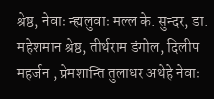श्रेष्ठ, नेवाः न्ह्यलुवाः मल्ल के. सुन्दर, डा. महेशमान श्रेष्ठ, तीर्थराम डंगोल, दिलीप महर्जन , प्रेमशान्ति तुलाधर अथेहे नेवाः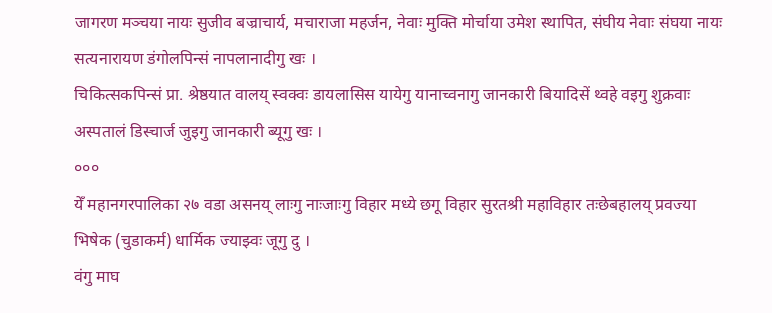जागरण मञ्चया नायः सुजीव बज्राचार्य, मचाराजा महर्जन, नेवाः मुक्ति मोर्चाया उमेश स्थापित, संघीय नेवाः संघया नायः सत्यनारायण डंगोलपिन्सं नापलानादीगु खः ।
चिकित्सकपिन्सं प्रा. श्रेष्ठयात वालय् स्वक्वः डायलासिस यायेगु यानाच्वनागु जानकारी बियादिसें थ्वहे वइगु शुक्रवाः अस्पतालं डिस्चार्ज जुइगु जानकारी ब्यूगु खः ।
०००
येँ महानगरपालिका २७ वडा असनय् लाःगु नाःजाःगु विहार मध्ये छगू विहार सुरतश्री महाविहार तःछेबहालय् प्रवज्या भिषेक (चुडाकर्म) धार्मिक ज्याझ्वः जूगु दु ।
वंगु माघ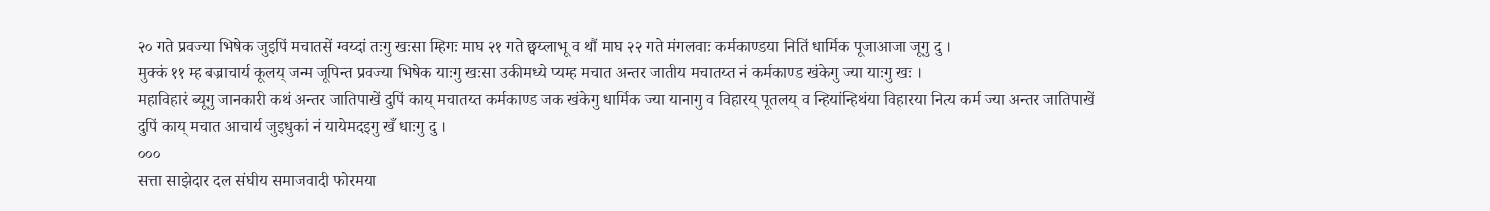२० गते प्रवज्या भिषेक जुइपिं मचातसें ग्वय्दां तःगु खःसा म्हिगः माघ २१ गते छ्वय्लाभू व थौं माघ २२ गते मंगलवाः कर्मकाण्डया नितिं धार्मिक पूजाआजा जूगु दु ।
मुक्कं ११ म्ह बज्राचार्य कूलय् जन्म जूपिन्त प्रवज्या भिषेक याःगु खःसा उकीमध्ये प्यम्ह मचात अन्तर जातीय मचातय्त नं कर्मकाण्ड खंकेगु ज्या याःगु खः ।
महाविहारं ब्यूगु जानकारी कथं अन्तर जातिपाखें दुपिं काय् मचातय्त कर्मकाण्ड जक खंकेगु धार्मिक ज्या यानागु व विहारय् पूतलय् व न्हियांन्हिथंया विहारया नित्य कर्म ज्या अन्तर जातिपाखें दुपिं काय् मचात आचार्य जुइधुकां नं यायेमदइगु खँ धाःगु दु ।
०००
सत्ता साझेदार दल संघीय समाजवादी फोरमया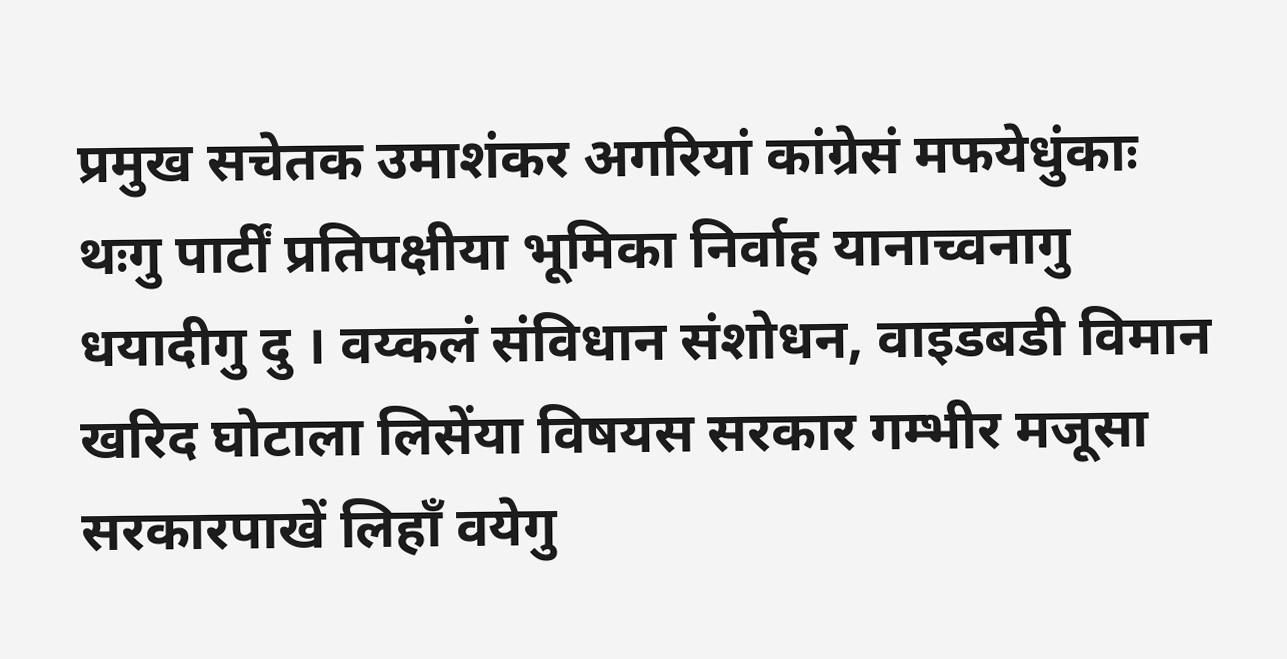प्रमुख सचेतक उमाशंकर अगरियां कांग्रेसं मफयेधुंकाः थःगु पार्टीं प्रतिपक्षीया भूमिका निर्वाह यानाच्वनागु धयादीगु दु । वय्कलं संविधान संशोधन, वाइडबडी विमान खरिद घोटाला लिसेंया विषयस सरकार गम्भीर मजूसा सरकारपाखें लिहाँ वयेगु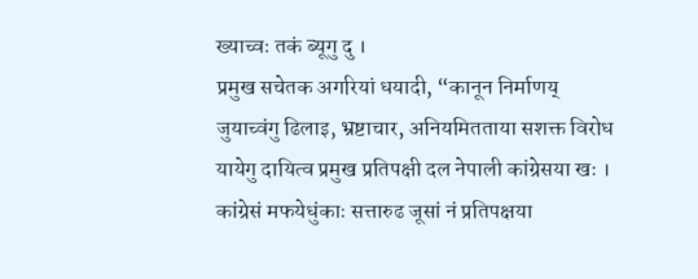ख्याच्वः तकं ब्यूगु दु ।
प्रमुख सचेतक अगरियां धयादी, “कानून निर्माणय् जुयाच्वंगु ढिलाइ, भ्रष्टाचार, अनियमितताया सशक्त विरोध यायेगु दायित्व प्रमुख प्रतिपक्षी दल नेपाली कांग्रेसया खः । कांग्रेसं मफयेधुंकाः सत्तारुढ जूसां नं प्रतिपक्षया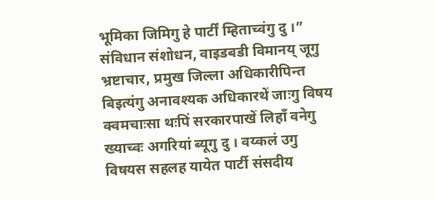भूमिका जिमिगु हे पार्टीं म्हिताच्वंगु दु ।”
संविधान संशोधन, वाइडबडी विमानय् जूगु भ्रष्टाचार, प्रमुख जिल्ला अधिकारीपिन्त बिइत्यंगु अनावश्यक अधिकारथें जाःगु विषय क्वमचाःसा थःपिं सरकारपाखें लिहाँ वनेगु ख्याच्वः अगरियां ब्यूगु दु । वय्कलं उगु विषयस सहलह यायेत पार्टी संसदीय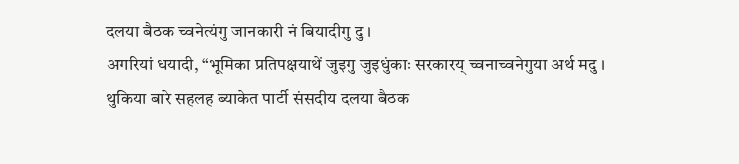दलया बैठक च्वनेत्यंगु जानकारी नं बियादीगु दु ।
अगरियां धयादी, “भूमिका प्रतिपक्षयाथें जुइगु जुइधुंकाः सरकारय् च्वनाच्वनेगुया अर्थ मदु । थुकिया बारे सहलह ब्याकेत पार्टी संसदीय दलया बैठक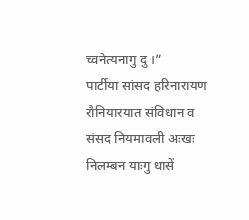च्वनेत्यनागु दु ।”
पार्टीया सांसद हरिनारायण रौनियारयात संविधान व संसद नियमावली अःखः निलम्बन याःगु धासें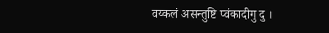वय्कलं असन्तुष्टि प्वंकादीगु दु ।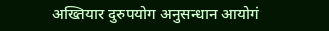अख्तियार दुरुपयोग अनुसन्धान आयोगं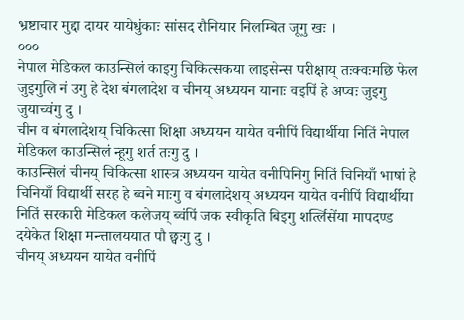भ्रष्टाचार मुद्दा दायर यायेधुंकाः सांसद रौनियार निलम्बित जूगु खः ।
०००
नेपाल मेडिकल काउन्सिलं काइगु चिकित्सकया लाइसेन्स परीक्षाय् तःक्वःमछि फेल जुइगुलि नं उगु हे देश बंगलादेश व चीनय् अध्ययन यानाः वइपिं हे अप्वः जुइगु जुयाच्वंगु दु ।
चीन व बंगलादेशय् चिकित्सा शिक्षा अध्ययन यायेत वनीपिं विद्यार्थीया नितिं नेपाल मेडिकल काउन्सिलं न्हूगु शर्त तःगु दु ।
काउन्सिलं चीनय् चिकित्सा शास्त्र अध्ययन यायेत वनीपिनिगु नितिं चिनियाँ भाषां हे चिनियाँ विद्यार्थी सरह हे ब्वने माःगु व बंगलादेशय् अध्ययन यायेत वनीपिं विद्यार्थीया नितिं सरकारी मेडिकल कलेजय् ब्वंपिं जक स्वीकृति बिइगु शर्त्लिसेंया मापदण्ड दयेकेत शिक्षा मन्त्तालययात पौ छ्वःगु दु ।
चीनय् अध्ययन यायेत वनीपिं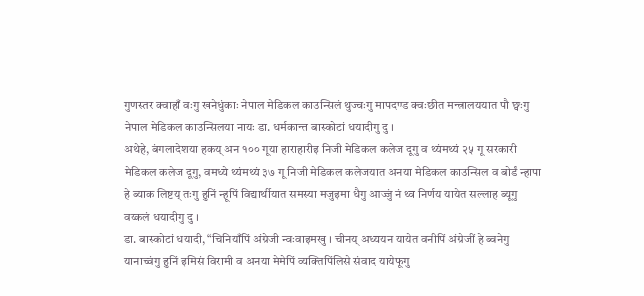गुणस्तर क्वाहाँ वःगु खनेधुंकाः नेपाल मेडिकल काउन्सिलं थुज्वःगु मापदण्ड क्वःछीत मन्त्रालययात पौ छ्वःगु नेपाल मेडिकल काउन्सिलया नायः डा. धर्मकान्त बास्कोटां धयादीगु दु ।
अथेहे, बंगलादेशया हकय् अन १०० गूया हाराहारीइ निजी मेडिकल कलेज दूगु व थ्यंमथ्यं २५ गू सरकारी मेडिकल कलेज दूगु, वमध्ये थ्यंमथ्यं ३७ गू निजी मेडिकल कलेजयात अनया मेडिकल काउन्सिल व बोर्डं न्हापा हे ब्याक लिष्टय् तःगु हुनिं न्हूपिं विद्यार्थीयात समस्या मजुइमा धैगु आज्जुं नं थ्व निर्णय यायेत सल्लाह ब्यूगु वय्कलं धयादीगु दु ।
डा. बास्कोटां धयादी, “चिनियाँपिं अंग्रेजी न्वःवाइमखु । चीनय् अध्ययन यायेत वनीपिं अंग्रेजीं हे ब्वनेगु यानाच्वंगु हुनिं इमिसं विरामी व अनया मेमेपिं व्यक्तिपिंलिसे संवाद यायेफूगु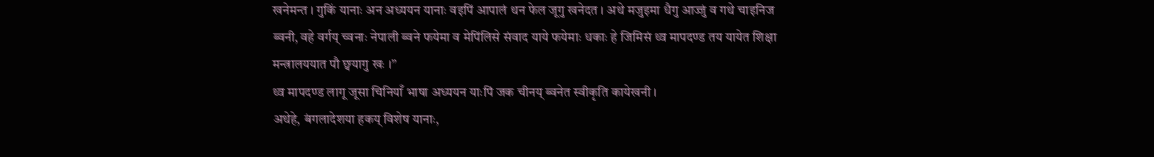खनेमन्त । गुकिं यानाः अन अध्ययन यानाः वइपिं आपालं थन फेल जूगु खनेदत । अथे मजुइमा धैगु आज्जुं व गथे चाइनिज ब्वनी, वहे वर्गय् च्वनाः नेपाली ब्वने फयेमा व मेपिंलिसे संवाद याये फयेमाः धकाः हे जिमिसं थ्व मापदण्ड तय यायेत शिक्षा मन्त्रालययात पौ छ्वयागु खः ।”
थ्व मापदण्ड लागू जूसा चिनियाँ भाषा अध्ययन याःपिं जक चीनय् ब्वनेत स्वीकृति कायेखनी ।
अथेहे, बंगलादेशया हकय् विशेष यानाः,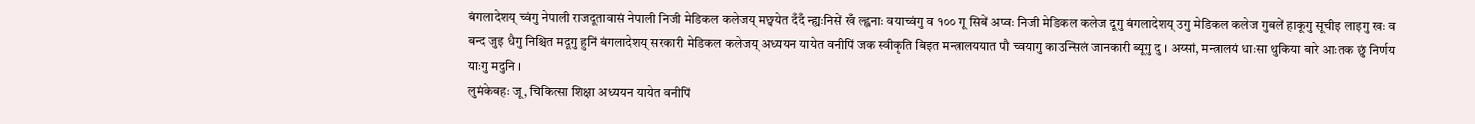बंगलादेशय् च्वंगु नेपाली राजदूतावासं नेपाली निजी मेडिकल कलेजय् मछ्वयेत दँदँ न्ह्यःनिसें खँ ल्ह्वनाः वयाच्वंगु व १०० गू सिबें अप्वः निजी मेडिकल कलेज दूगु बंगलादेशय् उगु मेडिकल कलेज गुबलें हाकूगु सूचीइ लाइगु खः व बन्द जुइ धैगु निश्चित मदूगु हुनिं बंगलादेशय् सरकारी मेडिकल कलेजय् अध्ययन यायेत वनीपिं जक स्वीकृति बिइत मन्त्रालययात पौ च्वयागु काउन्सिलं जानकारी ब्यूगु दु । अय्सां, मन्त्रालयं धाःसा थुकिया बारे आःतक छुं निर्णय याःगु मदुनि ।
लुमंकेबहः जू, चिकित्सा शिक्षा अध्ययन यायेत वनीपिं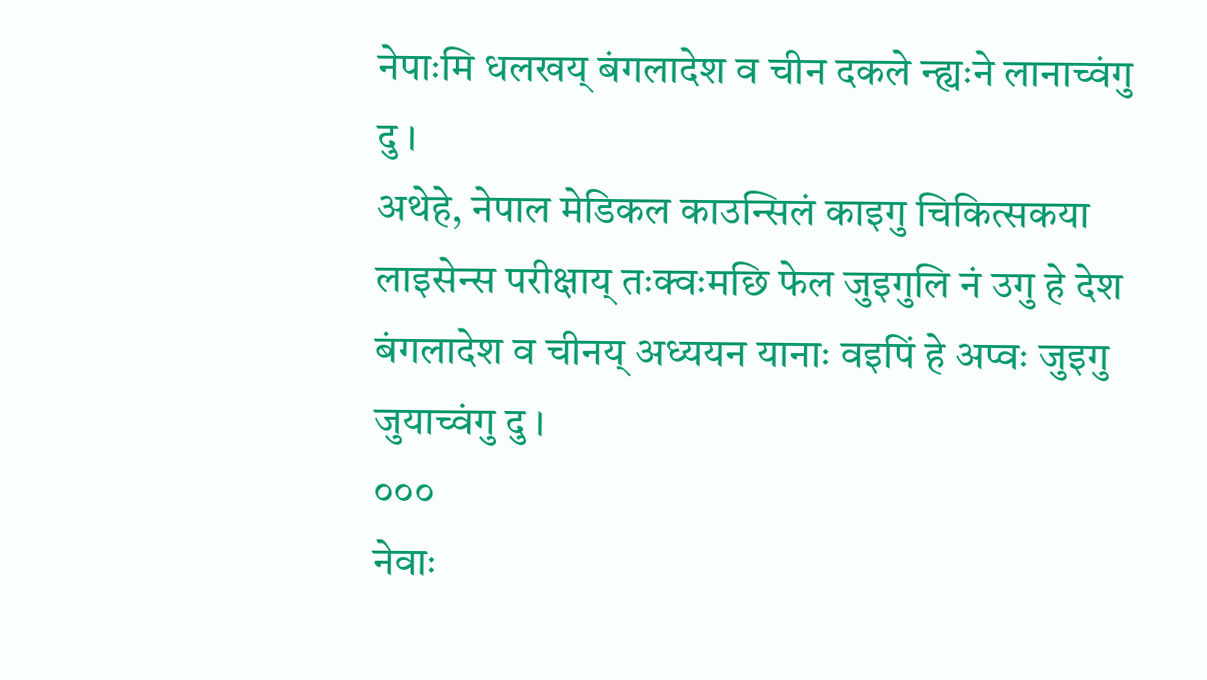नेपाःमि धलखय् बंगलादेश व चीन दकले न्ह्यःने लानाच्वंगु दु ।
अथेहे, नेपाल मेडिकल काउन्सिलं काइगु चिकित्सकया लाइसेन्स परीक्षाय् तःक्वःमछि फेल जुइगुलि नं उगु हे देश बंगलादेश व चीनय् अध्ययन यानाः वइपिं हे अप्वः जुइगु जुयाच्वंगु दु ।
०००
नेवाः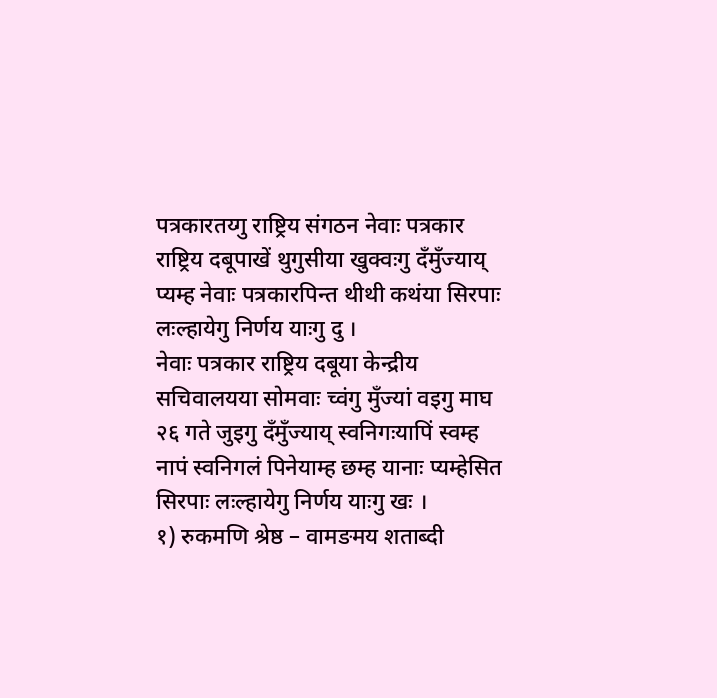पत्रकारतय्गु राष्ट्रिय संगठन नेवाः पत्रकार राष्ट्रिय दबूपाखें थुगुसीया खुक्वःगु दँमुँज्याय् प्यम्ह नेवाः पत्रकारपिन्त थीथी कथंया सिरपाः लःल्हायेगु निर्णय याःगु दु ।
नेवाः पत्रकार राष्ट्रिय दबूया केन्द्रीय सचिवालयया सोमवाः च्वंगु मुँज्यां वइगु माघ २६ गते जुइगु दँमुँज्याय् स्वनिगःयापिं स्वम्ह नापं स्वनिगलं पिनेयाम्ह छम्ह यानाः प्यम्हेसित सिरपाः लःल्हायेगु निर्णय याःगु खः ।
१) रुकमणि श्रेष्ठ – वामङमय शताब्दी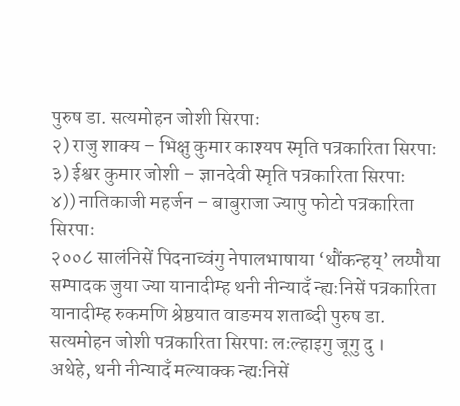पुरुष डा. सत्यमोहन जोशी सिरपाः
२) राजु शाक्य – भिक्षु कुमार काश्यप स्मृति पत्रकारिता सिरपाः
३) ईश्वर कुमार जोशी – ज्ञानदेवी स्मृति पत्रकारिता सिरपाः
४)) नातिकाजी महर्जन – बाबुराजा ज्यापु फोटो पत्रकारिता सिरपाः
२००८ सालंनिसें पिदनाच्वंगु नेपालभाषाया ‘थौंकन्हय्’ लय्पौया सम्पादक जुया ज्या यानादीम्ह थनी नीन्यादँ न्ह्यःनिसें पत्रकारिता यानादीम्ह रुकमणि श्रेष्ठयात वाङमय शताब्दी पुरुष डा. सत्यमोहन जोशी पत्रकारिता सिरपाः लःल्हाइगु जूगु दु ।
अथेहे, थनी नीन्यादँ मल्याक्क न्ह्यःनिसें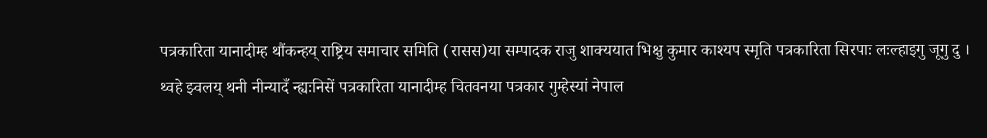पत्रकारिता यानादीम्ह थौंकन्हय् राष्ट्रिय समाचार समिति (रासस)या सम्पादक राजु शाक्ययात भिक्षु कुमार काश्यप स्मृति पत्रकारिता सिरपाः लःल्हाइगु जूगु दु ।
थ्वहे झ्वलय् थनी नीन्यादँ न्ह्यःनिसें पत्रकारिता यानादीम्ह चितवनया पत्रकार गुम्हेस्यां नेपाल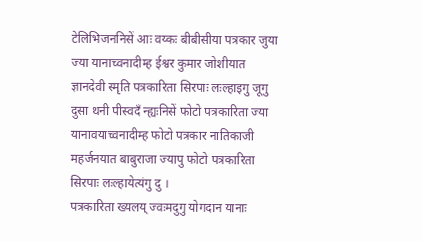टेलिभिजननिसें आः वय्कः बीबीसीया पत्रकार जुया ज्या यानाच्वनादीम्ह ईश्वर कुमार जोशीयात ज्ञानदेवी स्मृति पत्रकारिता सिरपाः लःल्हाइगु जूगु दुसा थनी पीस्वदँ न्ह्यःनिसें फोटो पत्रकारिता ज्या यानावयाच्वनादीम्ह फोटो पत्रकार नातिकाजी महर्जनयात बाबुराजा ज्यापु फोटो पत्रकारिता सिरपाः लःल्हायेत्यंगु दु ।
पत्रकारिता ख्यलय् ज्वःमदुगु योगदान यानाः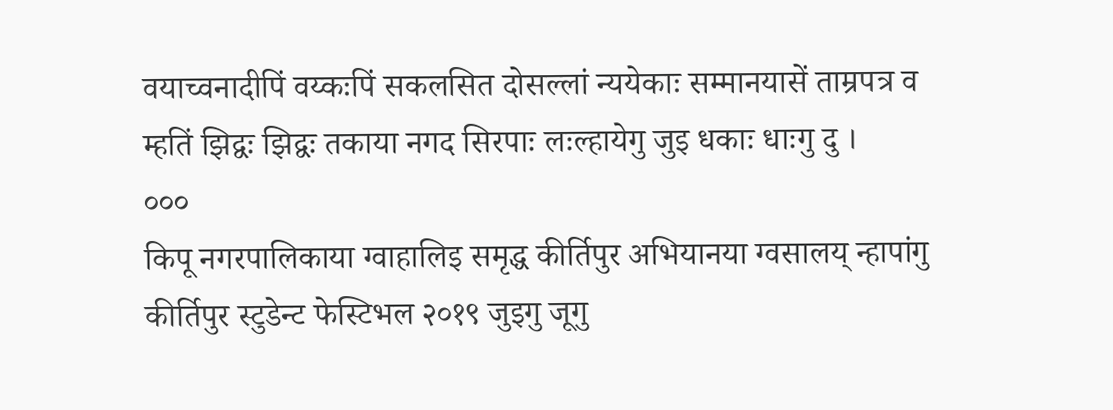वयाच्वनादीपिं वय्कःपिं सकलसित दोसल्लां न्ययेकाः सम्मानयासें ताम्रपत्र व म्हतिं झिद्वः झिद्वः तकाया नगद सिरपाः लःल्हायेगु जुइ धकाः धाःगु दु ।
०००
किपू नगरपालिकाया ग्वाहालिइ समृद्ध कीर्तिपुर अभियानया ग्वसालय् न्हापांगु कीर्तिपुर स्टुडेन्ट फेस्टिभल २०१९ जुइगु जूगु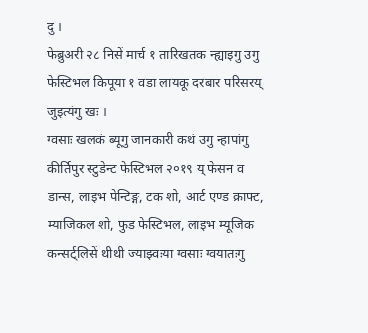दु ।
फेब्रुअरी २८ निसें मार्च १ तारिखतक न्ह्याइगु उगु फेस्टिभल किपूया १ वडा लायकू दरबार परिसरय् जुइत्यंगु खः ।
ग्वसाः खलकं ब्यूगु जानकारी कथं उगु न्हापांगु कीर्तिपुर स्टुडेन्ट फेस्टिभल २०१९ य् फेसन व डान्स, लाइभ पेन्टिङ्ग, टक शो, आर्ट एण्ड क्राफ्ट, म्याजिकल शो, फुड फेस्टिभल, लाइभ म्यूजिक कन्सर्ट्लिसें थीथी ज्याझ्वःया ग्वसाः ग्वयातःगु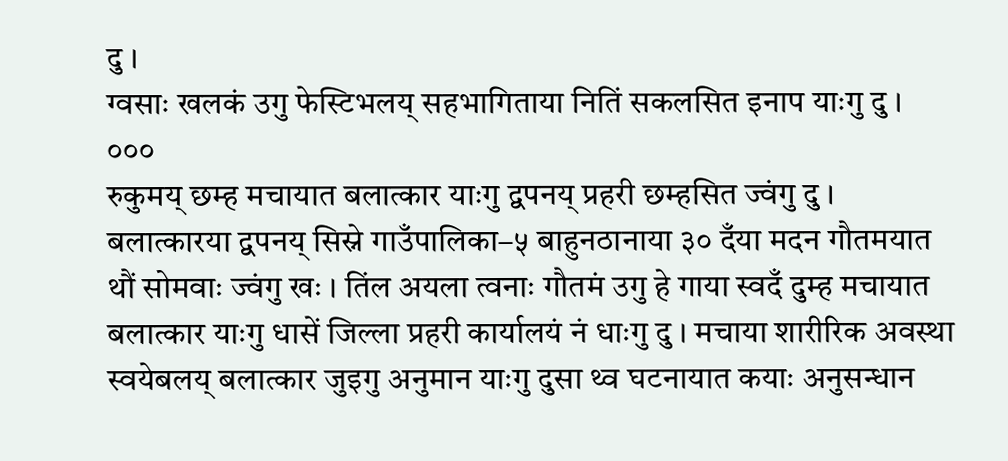दु ।
ग्वसाः खलकं उगु फेस्टिभलय् सहभागिताया नितिं सकलसित इनाप याःगु दु ।
०००
रुकुमय् छम्ह मचायात बलात्कार याःगु द्वपनय् प्रहरी छम्हसित ज्वंगु दु ।
बलात्कारया द्वपनय् सिस्ने गाउँपालिका–५ बाहुनठानाया ३० दँया मदन गौतमयात थौं सोमवाः ज्वंगु खः । तिंल अयला त्वनाः गौतमं उगु हे गाया स्वदँ दुम्ह मचायात बलात्कार याःगु धासें जिल्ला प्रहरी कार्यालयं नं धाःगु दु । मचाया शारीरिक अवस्था स्वयेबलय् बलात्कार जुइगु अनुमान याःगु दुसा थ्व घटनायात कयाः अनुसन्धान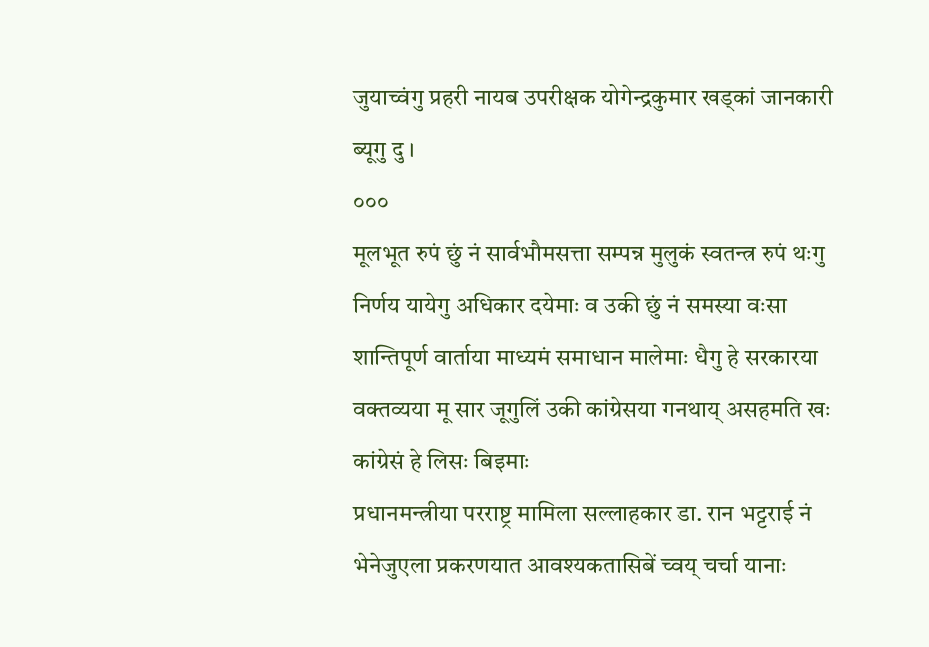जुयाच्वंगु प्रहरी नायब उपरीक्षक योगेन्द्रकुमार खड्कां जानकारी ब्यूगु दु ।
०००
मूलभूत रुपं छुं नं सार्वभौमसत्ता सम्पन्न मुलुकं स्वतन्त्र रुपं थःगु निर्णय यायेगु अधिकार दयेमाः व उकी छुं नं समस्या वःसा शान्तिपूर्ण वार्ताया माध्यमं समाधान मालेमाः धैगु हे सरकारया वक्तव्यया मू सार जूगुलिं उकी कांग्रेसया गनथाय् असहमति खः कांग्रेसं हे लिसः बिइमाः
प्रधानमन्त्रीया परराष्ट्र मामिला सल्लाहकार डा. रान भट्टराई नं भेनेजुएला प्रकरणयात आवश्यकतासिबें च्वय् चर्चा यानाः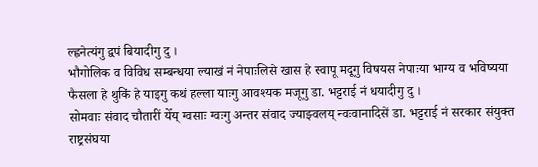ल्ह्वनेत्यंगु द्वपं बियादीगु दु ।
भौगोलिक व विविध सम्बन्धया ल्याखं नं नेपाःलिसे खास हे स्वापू मदूगु विषयस नेपाःया भाग्य व भविष्यया फैसला हे थुकिं हे याइगु कथं हल्ला याःगु आवश्यक मजूगु डा. भट्टराई नं धयादीगु दु ।
सोमवाः संवाद चौतारीं येँय् ग्वसाः ग्वःगु अन्तर संवाद ज्याझ्वलय् न्वःवानादिसें डा. भट्टराई नं सरकार संयुक्त राष्ट्रसंघया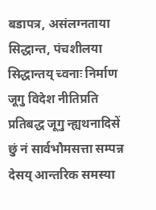बडापत्र, असंलग्नताया सिद्धान्त, पंचशीलया सिद्धान्तय् च्वनाः निर्माण जूगु विदेश नीतिप्रति प्रतिबद्ध जूगु न्ह्यथनादिसें छुं नं सार्वभौमसत्ता सम्पन्न देसय् आन्तरिक समस्या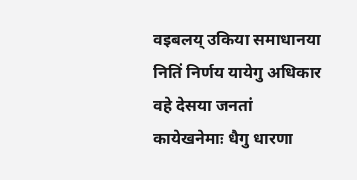वइबलय् उकिया समाधानया नितिं निर्णय यायेगु अधिकार वहे देसया जनतां कायेखनेमाः धैगु धारणा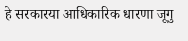हे सरकारया आधिकारिक धारणा जूगु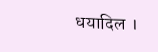धयादिल ।